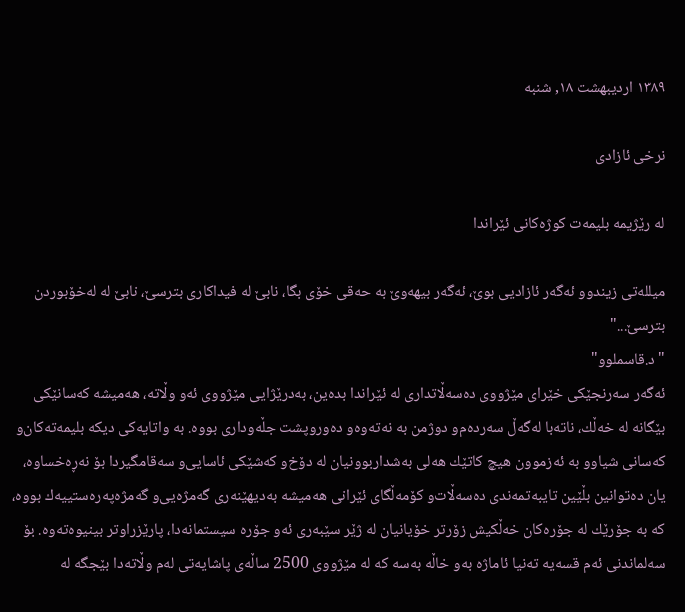۱۳۸۹ اردیبهشت ۱۸, شنبه

نرخی‌ ئازادی‌

له‌ رێژیمه‌ بلیمه‌ت كوژه‌كانی‌ ئێراندا

میلله‌تی‌ زیندوو ئه‌گه‌ر ئازادیی‌ بوێ‌، ئه‌گه‌ر بیهه‌وێ‌ به‌ حه‌قی‌ خۆی بگا، نابێ‌ له‌ فیداكاری‌ بترسێ‌، نابێ‌ له‌ له‌خۆبوردن بترسێ‌..."
"د.قاسملوو"
ئه‌گه‌ر سه‌رنجێكی‌ خێرای مێژووی‌ ده‌سه‌ڵاتداری‌ له‌ ئێراندا بده‌ین، به‌درێژایی‌ مێژووی‌ ئه‌و وڵاته‌، هه‌میشه‌ كه‌سانێكی‌ بێگانه‌ له‌ خه‌ڵك، ناته‌با له‌گه‌ڵ سه‌رده‌م‌و دوژمن به‌ نه‌ته‌وه‌‌و ده‌وروپشت جڵه‌وداری‌ بووه‌. به‌ واتایه‌كی‌ دیكه‌ بلیمه‌ته‌كان‌و كه‌سانی‌ شیاوو به‌ ئه‌زموون هیچ كاتێك هه‌لی‌ به‌شداربوونیان له‌ دۆخ‌و كه‌شێكی‌ ئاسایی‌‌و سه‌قامگیردا بۆ نه‌ڕه‌خساوه‌، یان ده‌توانین بڵێین تایبه‌تمه‌ندی‌ ده‌سه‌ڵات‌و كۆمه‌ڵگای‌ ئێرانی‌ هه‌میشه‌ به‌دیهێنه‌ری‌ گه‌مژه‌یی‌‌و گه‌مژه‌په‌ره‌ستییه‌ك بووه‌، كه‌ به‌ جۆرێك له‌ جۆره‌كان خه‌ڵكیش زۆرتر خۆیانیان له‌ ژێر سێبه‌ری‌ ئه‌و جۆره‌ سیستمانه‌دا، پارێزراوتر بینیوه‌ته‌وه‌. بۆ سه‌لماندنی‌ ئه‌م قسه‌یه‌ ته‌نیا ئاماژه‌ به‌و خاڵه‌ به‌سه‌ كه‌ له‌ مێژووی‌ 2500 ساڵه‌ی‌ پاشایه‌تی‌ له‌م وڵاته‌دا بێجگه‌ له‌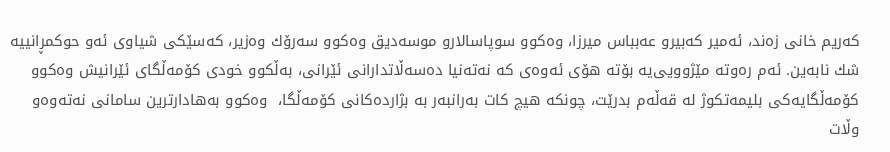كه‌ریم خانی‌ زه‌ند، ئه‌میر كه‌بیر‌و عه‌بباس میرزا، وه‌كوو سوپاسالار‌و موسه‌دیق وه‌كوو سه‌رۆك وه‌زیر، كه‌سێكی‌ شیاوی‌ ئه‌و حوكمڕانییه‌ شك نابه‌ین. ئه‌م ره‌وته‌ مێژوویی‌یه‌ بۆته‌ هۆی ئه‌وه‌ی‌ كه‌ نه‌ته‌نیا ده‌سه‌ڵاتدارانی‌ ئێرانی‌، به‌ڵكوو خودی‌ كۆمه‌ڵگای‌ ئێرانیش وه‌كوو كۆمه‌ڵگایه‌كی‌ بلیمه‌تكوژ له‌ قه‌ڵه‌م بدرێت، چونكه‌ هیچ كات به‌رانبه‌ر به‌ بژارده‌كانی‌ كۆمه‌ڵگا،  وه‌كوو به‌هادارترین سامانی‌ نه‌ته‌وه‌‌و وڵات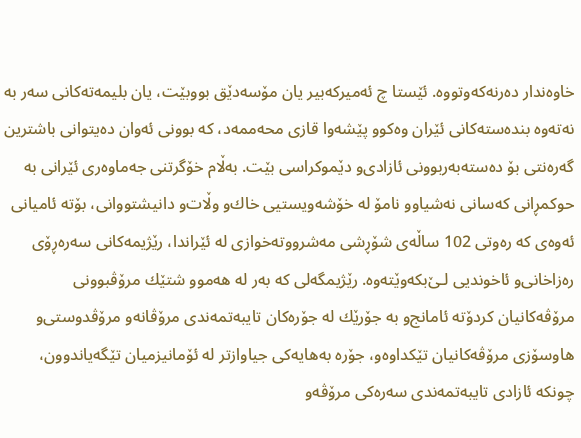خاوه‌ندار ده‌رنه‌كه‌وتووه‌. ئێستا چ ئه‌میركه‌بیر یان مۆسه‌دێق بووبێت، یان بلیمه‌ته‌كانی‌ سه‌ر به‌ نه‌ته‌وه‌ بنده‌سته‌كانی‌ ئێران وه‌كوو پێشه‌وا قازی‌ محه‌ممه‌د، كه‌ بوونی‌ ئه‌وان ده‌یتوانی‌ باشترین گه‌ره‌نتی‌ بۆ ده‌سته‌به‌ربوونی‌ ئازادی‌‌و دێموكراسی بێت. به‌ڵام خۆگرتنی‌ جه‌ماوه‌ری‌ ئێرانی‌ به‌ حوكمڕانی‌ كه‌سانی‌ نه‌شیاوو نامۆ له‌ خۆشه‌ویستیی‌ خاك‌و وڵات‌و دانیشتووانی‌، بۆته‌ ئامیانی‌ ئه‌وه‌ی‌ كه‌ ره‌وتی‌ 102 ساڵه‌ی‌ شۆڕشی مه‌شرووته‌خوازی‌ له‌ ئێراندا، رێژیمه‌كانی‌ سه‌ره‌ڕۆی‌ ره‌زاخانی‌‌و ئاخوندیی‌ لـێ‌بكه‌وێته‌وه‌. رێژیمگه‌لی‌ كه‌ به‌ر له‌ هه‌موو شتێك مرۆڤبوونی‌ مرۆڤه‌كانیان كردۆته‌ ئامانج‌و به‌ جۆرێك له‌ جۆره‌كان تایبه‌تمه‌ندی‌ مرۆڤانه‌‌و مرۆڤد‌وستی‌‌و هاوسۆزی‌ مرۆڤه‌كانیان تێكداوه‌و، جۆره‌ به‌هایه‌كی‌ جیاوازتر له‌ ئۆمانیزمیان تێگه‌یاندوون، چونكه‌ ئازادی‌ تایبه‌تمه‌ندی‌ سه‌ره‌كی‌ مرۆڤه‌‌و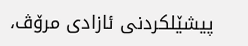پیشێلكردنی‌ ئازادی‌ مرۆڤ،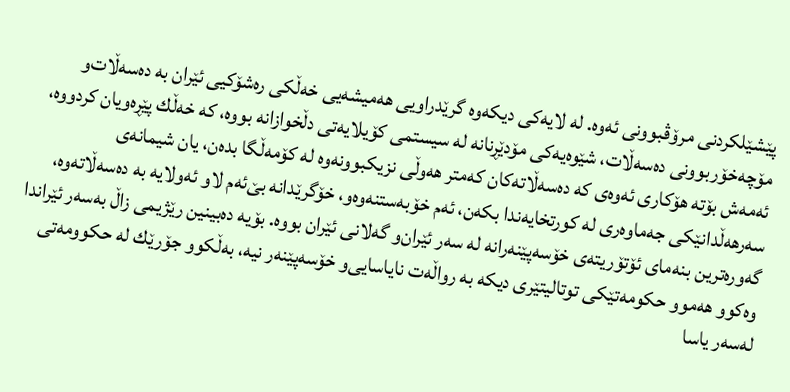پێشێلكردنی‌ مرۆڤبوونی‌ ئه‌وه‌. له‌ لایه‌كی‌ دیكه‌وه‌ گرێدراویی‌ هه‌میشه‌یی‌ خه‌ڵكی‌ ره‌شۆكیی‌ ئێران به‌ ده‌سه‌ڵات‌و مۆچه‌خۆربوونی‌ ده‌سه‌ڵات، شێوه‌یه‌كی‌ مۆدێڕنانه‌ له‌ سیستمی‌ كۆیلایه‌تی‌ دڵخوازانه‌ بووه‌، كه‌ خه‌ڵك پێڕه‌ویان كردووه‌، ئه‌مه‌ش بۆته‌ هۆكاری‌ ئه‌وه‌ی‌ كه‌ ده‌سه‌ڵاته‌كان كه‌متر هه‌وڵی‌ نزیكبوونه‌وه‌ له‌ كۆمه‌ڵگا بده‌ن، یان شیمانه‌ی‌ سه‌رهه‌ڵدانێكی‌ جه‌ماوه‌ری‌ له‌ كورتخایه‌ندا بكه‌ن، ئه‌م خۆبه‌ستنه‌وه‌و، خۆگرێدانه‌ بێ‌ئه‌م لاو ئه‌ولایه‌ به‌ ده‌سه‌ڵاته‌وه‌، گه‌وره‌ترین بنه‌مای‌ ئۆتۆریته‌ی‌ خۆسه‌پێنه‌رانه‌ له‌ سه‌ر ئێران‌و گه‌لانی‌ ئێران بووه‌. بۆیه‌ ده‌بینین رێژیمی‌ زاڵ به‌سه‌ر ئێراندا وه‌كوو هه‌موو حكومه‌تێكی‌ توتالیتێری‌ دیكه‌ به‌ رواڵه‌ت نایاسایی‌‌و خۆسه‌پێنه‌ر نیه‌، به‌ڵكوو جۆرێك له‌ حكوومه‌تی‌ له‌سه‌ر یاسا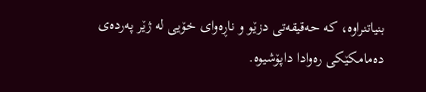بنیاتنراوه‌، كه‌ حه‌قیقه‌تی‌ دزێو و ناڕه‌وای‌ خۆیی‌ له‌ ژێر په‌رده‌ی‌ ده‌مامكێكی‌ ره‌وادا داپۆشیوه‌.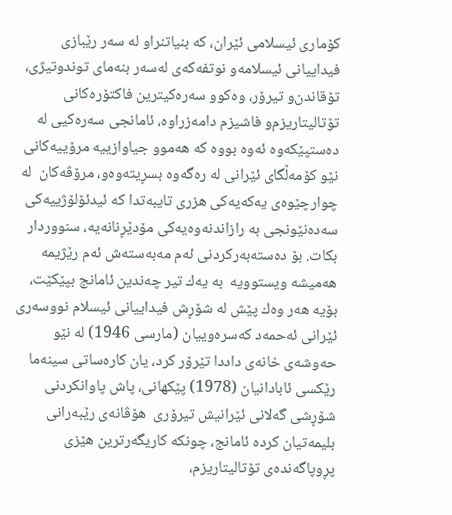كۆماری‌ ئیسلامی‌ ئێران، كه‌ بنیاتنراو له‌ سه‌ر رێبازی‌ فیداییانی‌ ئیسلامه‌‌و نوتفه‌كه‌ی‌ له‌سه‌ر بنه‌مای‌ توندوتیژی‌، تۆقاندن‌و تیرۆر، وه‌كوو سه‌ره‌كیترین فاكتۆره‌كانی‌ تۆتالیتاریزم‌و فاشیزم دامه‌زراوه‌، ئامانجی‌ سه‌ره‌كیی‌ له‌ ده‌ستپێكه‌وه‌ ئه‌وه‌ بووه‌ كه‌ هه‌موو جیاوازییه‌ مرۆییه‌كانی‌ نێو كۆمه‌ڵگای‌ ئێرانی‌ له‌ ره‌گه‌وه‌ بسڕیته‌وه‌‌و، مرۆڤه‌كان  له‌ چوارچێوه‌ی‌ یه‌كه‌یه‌كی‌ هزری‌ تایبه‌تدا كه‌ ئیدئۆلۆژییه‌كی‌ سه‌ده‌نێونجی‌ به‌ رازاندنه‌وه‌یه‌كی‌ مۆدێڕنانه‌یه‌، سنووردار بكات. بۆ ده‌سته‌به‌ركردنی‌ ئه‌م مه‌به‌سته‌ش ئه‌م رێژیمه‌ هه‌میشه‌ ویستوویه‌  به‌ یه‌ك تیر چه‌ندین ئامانج بپێكێت، بۆیه‌ هه‌ر وه‌ك پێش له‌ شۆڕش فیداییانی‌ ئیسلام نووسه‌ری‌ ئێرانی‌ ئه‌حمه‌د كه‌سره‌وییان (مارسی‌ 1946) له‌ نێو حه‌وشه‌ی‌ خانه‌ی‌ داددا تێرۆر كرد، یان كاره‌ساتی‌ سینه‌ما رێكسی ئابادانیان (1978) پێكهانی‌، پاش پاوانكردنی‌ شۆڕشی گه‌لانی‌ ئێرانیش تیرۆری‌  هۆڤانه‌ی‌ رێبه‌رانی‌ بلیمه‌تیان كرده‌ ئامانج، چونكه‌ كاریگه‌رترین هێزی‌ پڕوپاگه‌نده‌ی‌ تۆتالیتاریزم،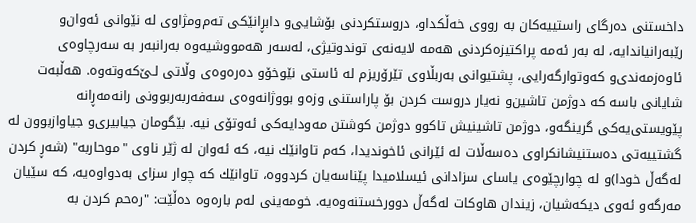داخستنی‌ ده‌رگای‌ راستییه‌كان به‌ رووی‌ خه‌ڵكداو، دروستكردنی‌ بۆشایی‌‌و دابڕانێكی‌ ته‌م‌ومژاوی‌ له‌ نێوانی‌ ئه‌وان‌و رێبه‌رانیاندایه‌، له‌ به‌ر ئه‌مه‌ پراكتیزه‌كردنی‌ هه‌مه‌ لایه‌نه‌ی‌ توندوتیژی‌، له‌سه‌ر هه‌مووشیه‌وه‌ به‌رانبه‌ر به‌ سه‌رچاوه‌ی‌ ئاوه‌زمه‌ندی‌و كه‌وتوارگه‌رایی‌، پشتیوانی‌ به‌ربڵاوی‌ تێرۆریزم له‌ ئاستی‌ نێوخۆ‌و ده‌ره‌وه‌ی‌ وڵاتی‌ لـێ‌كه‌وته‌وه‌. هه‌ڵبه‌ت شایانی‌ باسه‌ كه‌ دوژمن تاشین‌و نه‌یار دروست كردن بۆ پاراستنی‌ وزه‌‌و بووژانه‌وه‌ی‌ سه‌فه‌ربه‌ربوونی‌ رانه‌مه‌ڕانه‌ پێویستی‌یه‌كی‌ گرینگه‌و، دوژمن تاشینیش تاكوو دوژمن كوشتن مه‌ودایه‌كی‌ ئه‌وتۆی‌ نیه‌. بێگومان جیابیری‌‌و جیاوازبوون له‌ گشتییه‌تی‌ ده‌ستنیشانكراوی‌ ده‌سه‌ڵات له‌ ئێرانی‌ ئاخوندیدا، كه‌م تاوانێك نیه‌، كه‌ ئه‌وان له‌ ژێر ناوی‌ "موحاربه‌" (شه‌ڕ كردن له‌گه‌ڵ خودا)و له‌ چوارچێوه‌ی‌ یاسای‌ سزادانی‌ ئیسلامیدا پێناسه‌یان كردووه‌، تاوانێك كه‌ چوار سزای‌ به‌دواوه‌یه‌، كه‌ سێیان مه‌رگه‌‌و ئه‌وی‌ دیكه‌شیان، زیندان هاوكات له‌گه‌ڵ دوورخستنه‌وه‌یه‌. خومه‌ینی‌ له‌م باره‌وه‌ ده‌ڵێت: "ره‌حم كردن به‌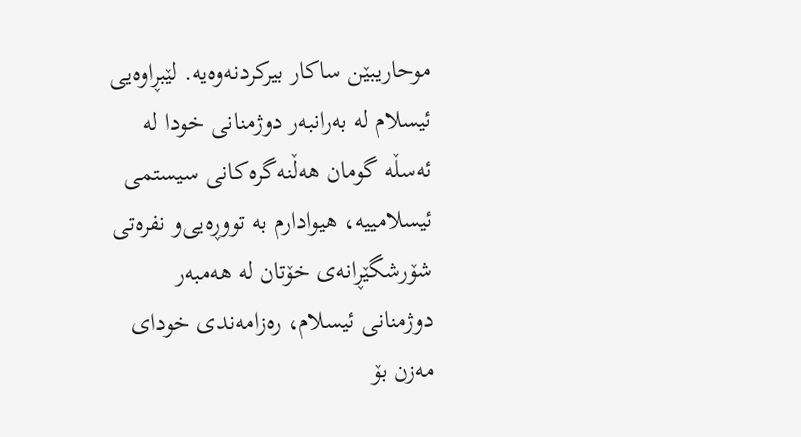موحاریبێن ساكار بیركردنه‌وه‌یه‌. لێبڕاوه‌یی‌ ئیسلام له‌ به‌رانبه‌ر دوژمنانی‌ خودا له‌ ئه‌سڵه‌ گومان هه‌ڵنه‌گره‌كانی‌ سیستمی‌ ئیسلامییه‌، هیوادارم به‌ تووڕه‌یی‌‌و نفره‌تی‌ شۆرشگێڕانه‌ی‌ خۆتان له‌ هه‌مبه‌ر دوژمنانی‌ ئیسلام، ره‌زامه‌ندی‌ خودای‌ مه‌زن بۆ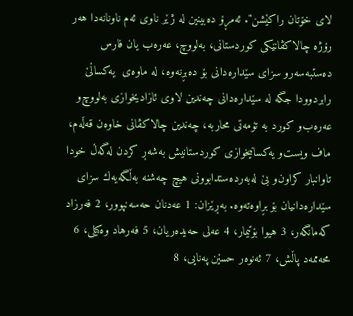لای‌ خۆتان راكێشن". ئه‌مڕۆ ده‌بینین له‌ ژێر ناوی‌ ئه‌م ناونانه‌دا هه‌ر رۆژه‌ چالاكڤانێكی‌ كوردستانی‌، به‌لووچ، عه‌ره‌ب یان فارس ده‌ستبه‌سه‌ر‌و سزای‌ سێداره‌دانی‌ بۆ ده‌بڕنه‌وه‌، له‌ ماوه‌ی‌  یه‌كساڵێ‌ رابردوودا جگه‌ له‌ سێداره‌دانی‌ چه‌ندین لاوی‌ ئازادیخوازی‌ به‌لووچ‌و عه‌ره‌ب‌و كورد به‌ تۆمه‌تی‌ محاربه‌، چه‌ندین چالاكڤانی‌ خاوه‌ن قه‌ڵه‌م، ماف ویست‌و یه‌كسانیخوازی‌ كوردستانیش به‌شه‌ڕ كردن له‌گه‌ڵ خودا تاوانبار كراون‌و بێ‌ له‌به‌رده‌ستدابوونی‌ هیچ چه‌شنه‌ به‌ڵگه‌یه‌ك سزای‌ سێداره‌دانیان بۆ بڕاوه‌ته‌وه‌. به‌ڕێزان: 1 عه‌دنان حه‌سه‌نپوور، 2 فه‌رزاد كه‌مانگه‌ر، 3 هیوا بۆتیمار، 4 عه‌لی‌ حه‌یده‌ریان، 5 فه‌رهاد وه‌كیلی‌، 6 محه‌ممه‌د پاڵش، 7 ئه‌نوه‌ر حسێن په‌نایی‌، 8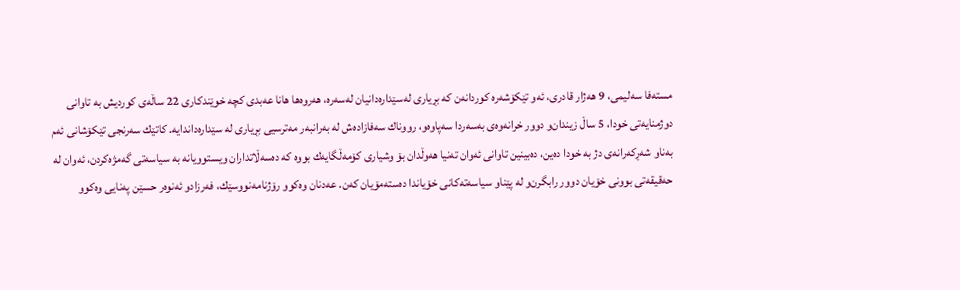مسته‌فا سه‌لیمی‌، 9 هه‌ژار قادری‌، ئه‌و تێكۆشه‌ره‌ كوردانه‌ن كه‌ بڕیاری‌ له‌سێداره‌دانیان له‌سه‌ره‌، هه‌روه‌ها هانا عه‌بدی‌ كچه‌ خوێندكاری‌ 22 ساڵه‌ی‌ كوردیش به‌ تاوانی‌ دوژمنایه‌تی‌ خودا، 5 ساڵ زیندان‌و دوور خرانه‌وه‌ی‌ به‌سه‌ردا سه‌پاوه‌و، رووناك سه‌فازاده‌ش له‌ به‌رانبه‌ر مه‌ترسیی بڕیاری‌ له‌ سێداره‌داندایه‌. كاتێك سه‌رنجی‌ تێكۆشانی‌ ئه‌م به‌ناو شه‌ڕكه‌رانه‌ی‌ دژ به‌ خودا ده‌ین، ده‌بینین تاوانی‌ ئه‌وان ته‌نیا هه‌وڵدان بۆ وشیاری‌ كۆمه‌ڵگایه‌ك بووه‌ كه‌ ده‌سه‌ڵاتداران ویستوویانه‌ به‌ سیاسه‌تی‌ گه‌مژه‌كردن، ئه‌وان له‌ حه‌قیقه‌تی‌ بوونی‌ خۆیان دوور رابگرن‌و له‌ پێناو سیاسه‌ته‌كانی‌ خۆیاندا ده‌سته‌مۆیان كه‌ن. عه‌دنان وه‌كوو رۆژنامه‌نووسێك، فه‌رزاد‌و ئه‌نوه‌ر حسێن په‌نایی‌ وه‌كوو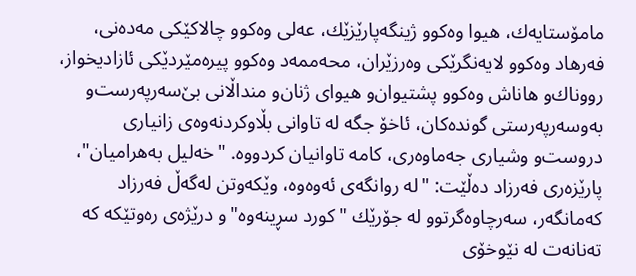مامۆستایه‌ك، هیوا وه‌كوو ژینگه‌پارێزێك، عه‌لی‌ وه‌كوو چالاكێكی‌ مه‌ده‌نی‌، فه‌رهاد وه‌كوو لایه‌نگرێكی‌ وه‌رزێران، محه‌ممه‌د وه‌كوو پیره‌مێردێكی‌ ئازادیخواز، رووناك‌و هاناش وه‌كوو پشتیوان‌و هیوای‌ ژنان‌و منداڵانی‌ بێ‌سه‌رپه‌رست‌و به‌وسه‌رپه‌رستی‌ گونده‌كان، ئاخۆ جگه‌ له‌ تاوانی‌ بڵاوكردنه‌وه‌ی‌ زانیاری‌ دروست‌و وشیاری‌ جه‌ماوه‌ری‌، كامه‌ تاوانیان كردووه‌. "خه‌لیل به‌هرامیان"، پارێزه‌ری‌ فه‌رزاد ده‌ڵێت: "له‌ روانگه‌ی‌ ئه‌وه‌وه‌، وێكه‌وتن له‌گه‌ڵ فه‌رزاد كه‌مانگه‌ر، سه‌رچاوه‌گرتوو له‌ جۆرێك "كورد سڕینه‌وه‌"و درێژه‌ی‌ ره‌وتێكه‌ كه‌ ته‌نانه‌ت له‌ نێوخۆی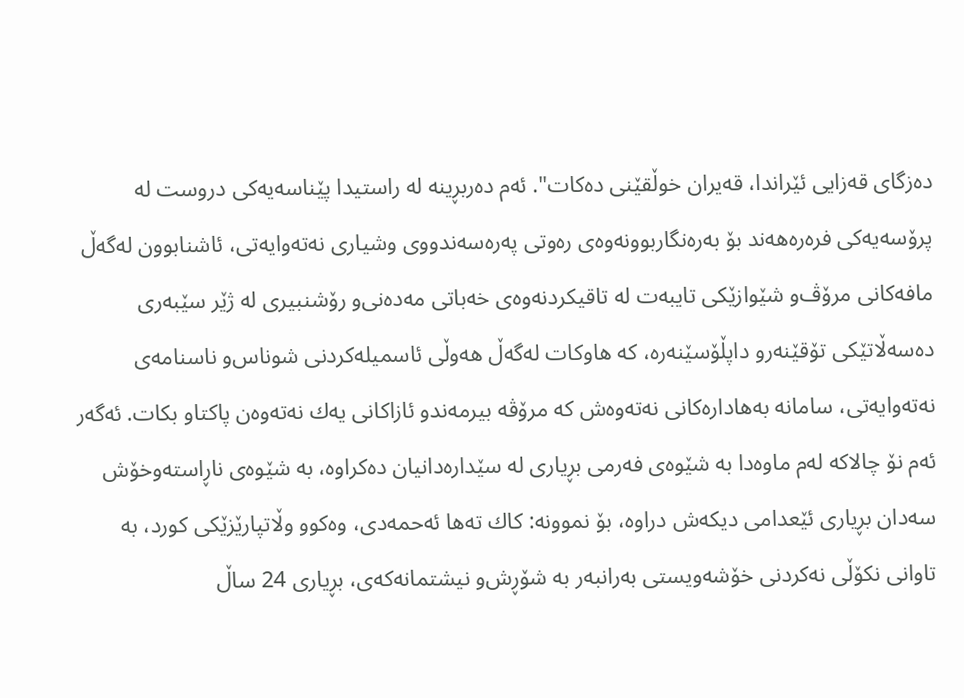ده‌زگای قه‌زایی‌ ئێراندا، قه‌یران خوڵقێنی‌ ده‌كات". ئه‌م ده‌ربڕینه‌ له‌ راستیدا پێناسه‌یه‌كی‌ دروست له‌ پرۆسه‌یه‌كی‌ فره‌ره‌هه‌ند بۆ به‌ره‌نگاربوونه‌وه‌ی‌ ره‌وتی‌ په‌ره‌سه‌ندووی وشیاری‌ نه‌ته‌وایه‌تی‌، ئاشنابوون له‌گه‌ڵ مافه‌كانی‌ مرۆڤ‌و شێوازێكی‌ تایبه‌ت له‌ تاقیكردنه‌وه‌ی‌ خه‌باتی‌ مه‌ده‌نی‌‌و رۆشنبیری‌ له‌ ژێر سێبه‌ری‌ ده‌سه‌ڵاتێكی‌ تۆقێنه‌ر‌و داپڵۆسێنه‌ره‌، كه‌ هاوكات له‌گه‌ڵ هه‌وڵی‌ ئاسمیله‌كردنی‌ شوناس‌و ناسنامه‌ی‌ نه‌ته‌وایه‌تی‌، سامانه‌ به‌هاداره‌كانی‌ نه‌ته‌وه‌ش كه‌ مرۆڤه‌ بیرمه‌ند‌و ئازاكانی‌ یه‌ك نه‌ته‌وه‌ن پاكتاو بكات. ئه‌گه‌ر ئه‌م نۆ چالاكه‌ له‌م ماوه‌دا به‌ شێوه‌ی‌ فه‌رمی‌ بڕیاری‌ له‌ سێداره‌دانیان ده‌كراوه‌، به‌ شێوه‌ی ناڕاسته‌وخۆش سه‌دان بڕیاری‌ ئێعدامی‌ دیكه‌ش دراوه‌، بۆ نموونه‌: كاك ته‌ها ئه‌حمه‌دی‌، وه‌كوو وڵاتپارێزێكی‌ كورد، به‌ تاوانی‌ نكۆڵی‌ نه‌كردنی‌ خۆشه‌ویستی‌ به‌رانبه‌ر به‌ شۆڕش‌و نیشتمانه‌كه‌ی‌، بڕیاری‌ 24 ساڵ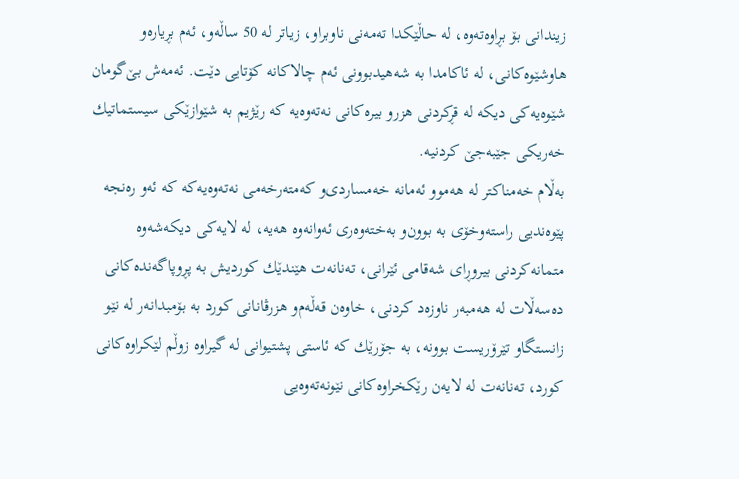زیندانی‌ بۆ بڕاوه‌ته‌وه‌، له‌ حاڵێكدا ته‌مه‌نی‌ ناوبراو، زیاتر له‌ 50 ساڵه‌‌و، ئه‌م بڕیاره‌‌و هاوشێوه‌كانی‌، له‌ ئاكامدا به‌ شه‌هیدبوونی‌ ئه‌م چالاكانه‌ كۆتایی‌ دێت. ئه‌مه‌ش بێ‌گومان شێوه‌یه‌كی‌ دیكه‌ له‌ قڕكردنی‌ هزر‌و بیره‌كانی‌ نه‌ته‌وه‌یه‌ كه‌ رێژیم به‌ شێوازێكی‌ سیستماتیك خه‌ریكی‌ جێبه‌جێ‌ كردنیه‌.
به‌ڵام خه‌مناكتر له‌ هه‌موو ئه‌مانه‌ خه‌مساردی‌‌و كه‌مته‌رخه‌می‌ نه‌ته‌وه‌یه‌كه‌ كه‌ ئه‌و ره‌نجه‌ پێوه‌ندیی‌ راسته‌وخۆی به‌ بوون‌و به‌خته‌وه‌ری‌ ئه‌وانه‌وه‌ هه‌یه‌، له‌ لایه‌كی‌ دیكه‌شه‌وه‌ متمانه‌كردنی‌ بیروڕای‌ شه‌قامی‌ ئێرانی‌، ته‌نانه‌ت هێندێك كوردیش به‌ پڕوپاگه‌نده‌كانی‌ ده‌سه‌ڵات له‌ هه‌مبه‌ر ناوزه‌د كردنی‌، خاوه‌ن قه‌ڵه‌م‌و هزرڤانانی‌ كورد به‌ بۆمبدانه‌ر له‌ نێو زانستگاو تێرۆریست بوونه‌، به‌ جۆرێك كه‌ ئاستی‌ پشتیوانی‌ له‌ گیراوه‌ زوڵم لێكراوه‌كانی‌ كورد، ته‌نانه‌ت له‌ لایه‌ن رێكخراوه‌كانی‌ نێونه‌ته‌وه‌یی‌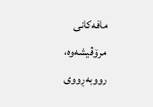مافه‌كانی‌ مرۆڤیشه‌وه‌، رووبه‌ڕووی‌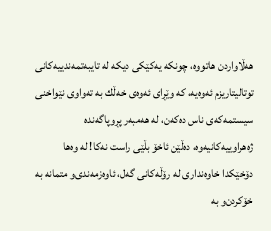هه‌ڵاواردن هاتووه‌، چونكه‌ یه‌كێكی‌ دیكه‌ له‌ تایبه‌تمه‌ندییه‌كانی‌ توتالیتاریزم ئه‌وه‌یه‌، كه‌ وێڕای‌ ئه‌وه‌ی‌ خه‌ڵك به‌ ته‌واوی‌ نێواخنی‌ سیستمه‌كه‌ی‌ ناس ده‌كه‌ن، له‌ هه‌مبه‌ر پڕوپاگه‌نده‌ ژه‌هراوییه‌كانیه‌وه‌، ده‌ڵێن ئاخۆ بڵێی‌ راست نه‌كا! له‌ وه‌ها دۆخێكدا خاوه‌نداری‌ له‌ رۆڵه‌كانی‌ گه‌ل، ئاوه‌زمه‌ندی‌‌و متمانه‌ به‌ خۆكردن‌و به‌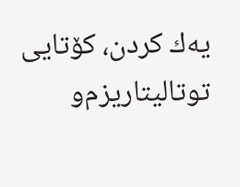یه‌ك كردن، كۆتایی‌ توتالیتاریزم‌و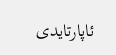ئاپارتایدی‌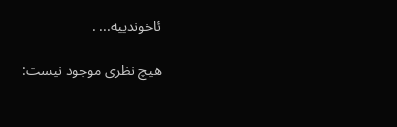ئاخوندییه‌... .

هیچ نظری موجود نیست: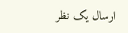ارسال یک نظر